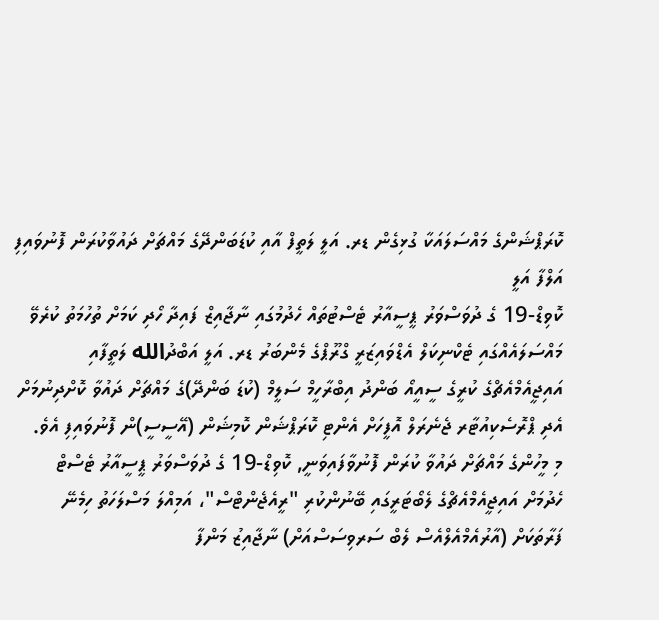ކޮރަޕްޝަންގެ މައްސަލައަކާ ގުޅިގެން ޑރ. އަލީ ލަތީފް އާއި ކުޑަބަންދޭގެ މައްޗަށް ދައުވާކުރަން ފޮނުވައިފި
އަލްފާ އަލީ
ކޮވިޑް-19 ގެ ދުވަސްވަރު ޕީސީއާރު ޓެސްޓުތައް ހެދުމުގައި ނާޖާއިޒް ފައިދާ ހޯދި ކަމަށް ތުހުމަތު ކުރެވޭ މައްސަލައެއްގައި ޓެކްނިކަލް އެޑްވައިޒަރީ ގްރޫޕްގެ މެންބަރު ޑރ. އަލީ އަބްދުالله ލަތީފާއި އައިޖީއެމްއެޗްގެ ކުރީގެ ސީއީއޯ ބަންދު އިބްރާހީމް ސަލީމް (ކުޑަ ބަންދޭ)ގެ މައްޗަށް ދައުވާ ކޮށްދިނުމަށް އެދި ޕްރޮސެކިއުޓާރ ޖެނެރަލް އޮފީހަށް އެންޓި ކޮރަޕްޝަން ކޮމިޝަން (އޭސީސީ)ން ފޮނުވައިފި އެވެ.
މި މީހުންގެ މައްޗަށް ދައުވާ ކުރަން ފޮނުވާފައިވަނީ, ކޮވިޑް-19 ގެ ދުވަސްވަރު ޕީސީއާރު ޓެސްޓް ހެދުމަށް އައިޖީއެމްއެޗްގެ ލެބޯޓަރީގައި ބޭނުންކުރި "ރީއެޖެންޓްސް"، އަމިއްލަ މަސްލަހަތު ހިމެނޭ ފަރާތަކަށް (އާރުއެމްއެލްއެސް ލެބް ސަރވިސަސްއަށް) ނާޖާއިޒު މަންފާ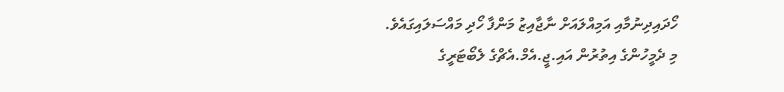ހޯދައިދިނުމާއި އަމިއްލައަށް ނާޖާއިޒު މަންފާ ހޯދި މައްސަލައިގައެވެ.
މި ދެމީހުންގެ އިތުރުން އައި.ޖީ.އެމް.އެޗްގެ ލެބޯޓަރީގެ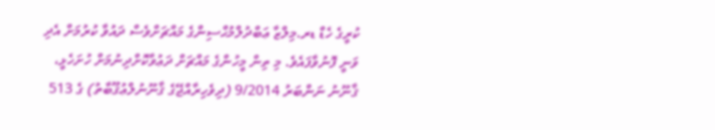ކުރީގެ ހެޑް ޑރ.މިލްޒާ ޢަބްދުލްމުޙްސިންގެ މައްޗަށްވެސް ދައުވާ ކުރުމަށް އެދި ވަނީ ފޮނުވާފައެވެ. މި ތިން މީހުންގެ މައްޗަށް ދަޢުވާކޮށްދިނުމަށް ހުށަހެޅީ، ޤާނޫނު ނަންބަރު 9/2014 (ދިވެހިރާއްޖޭގެ ޤާނޫނުލްޢުޤޫބާތު) ގެ 513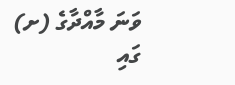ވަނަ މާއްދާގެ (ށ) ގައި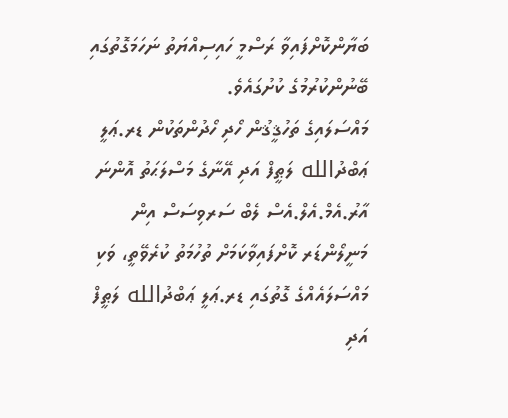ބަޔާންކޮށްފައިވާ ރަސްމީ ހައިސިއްޔަތު ނަހަމަގޮތުގައި ބޭނުންކުރުމުގެ ކުށުގައެވެ.
މައްސަލައިގެ ތަހުޤީޤުން ހޯދި ހޯދުންތަކުން ޑރ.ޢަލީ ޢަބްދުالله ލަޠީފް އަދި އޭނާގެ މަސްލަޙަތު އޮންނަ އާރު.އެމް.އެލް.އެސް ލެބް ސަރވިސަސް އިން މަނީލޯންޑަރ ކޮށްފައިވާކަމަށް ތުހުމަތު ކުރެވޭތީ، ވަކި މައްސަލައެއްގެ ގޮތުގައި ޑރ.ޢަލީ ޢަބްދުالله ލަޠީފް އަދި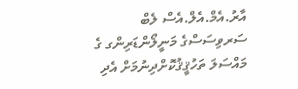އާރު.އެމް.އެލް.އެސް ލެބް ސަރވިސަސްގެ މަނީލޯންޑަރިންގ ގެ މައްސަލަ ތަހުޤީޤުކޮށްދިނުމަށް އެދި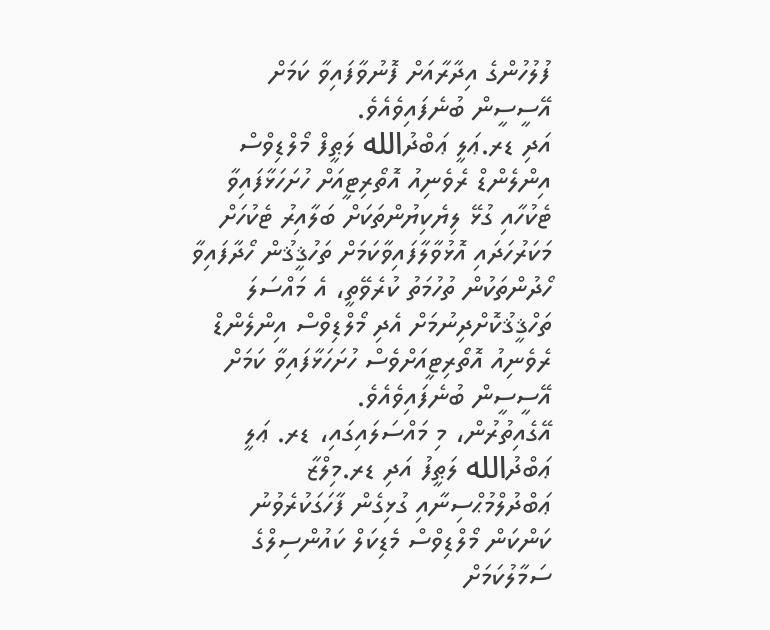ފުލުހުންގެ އިދާރާއަށް ފޮނުވާފައިވާ ކަމަށް އޭސީސީން ބުނެފައިވެއެވެ.
އަދި ޑރ.ޢަލީ ޢަބްދުالله ލަޠީފް މޯލްޑިވްސް އިންލެންޑް ރެވެނިއު އޮތޯރިޓީއަށް ހުށަހަޅާފައިވާ ޓެކުހާއި ގުޅޭ ލިޔެކިޔުންތަކަށް ބަލާއިރު ޓެކުހަށް މަކަރުހަދައި އޮޅުވާލާފައިވާކަމަށް ތަހުޤީޤުން ހޯދާފައިވާ ހޯދުންތަކުން ތުހުމަތު ކުރެވޭތީ، އެ މައްސަލަ ތަހްޤީޤުކޮށްދިނުމަށް އެދި މޯލްޑިވްސް އިންލެންޑް ރެވެނިއު އޮތޯރިޓީއަށްވެސް ހުށަހަޅާފައިވާ ކަމަށް އޭސީސީން ބުނެފައިވެއެވެ.
އޭގެއިތުރުން، މި މައްސަލައިގައި، ޑރ. ޢަލީ ޢަބްދުالله ލަޠީފު އަދި ޑރ.މިލްޒާ ޢަބްދުލްމުޙްސިނާއި ގުޅިގެން ފާހަގަކުރެވުނު ކަންކަން މޯލްޑިވްސް މެޑިކަލް ކައުންސިލްގެ ސަމާލުކަމަށް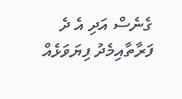ގެނެސް އަދި އެ ދެ ފަރާތާއިމެދު ފިޔަވަޅެއް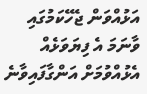އަޅުއްވަން ޖެހޭކަމުގައި ވާނަމަ އެ ފިޔަވަޅެއް އެޅުއްވުމަށް އަންގާފައިވާނެ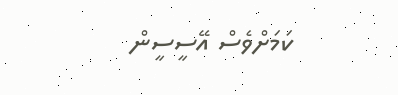ކަމަށްވެސް އޭސީސީން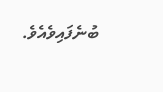ބުނެފައިވެއެވެ.